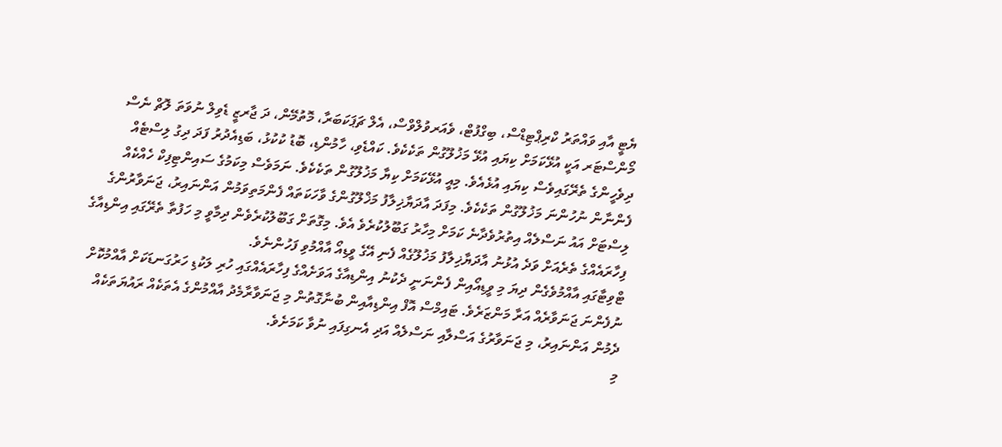ޔެޓީ އާއި ވައްތަރު ކްރިޕްޓިޑްސް، ބިގްފުޓް، ވެއަރވުލްވްސް، އެލް ޗަޕަކަބަރާ، މޮތުމޭން، ދަ ޖާރޒީ ޑެވިލް ނުވަތަ ލޮޗް ނެސް މޯންސްޓަރ އަކީ އުޅޭކަމަށް ކިޔައި އުޅޭ މަޚުލޫގުން ތަކެކެވެ. ކައްޑެވި، ހާމުންޑި، ބޮޑު ކުކުޅު، ބަޑިއެދުރު ފަދަ ދިގު ލިސްޓެއް ދިވެހީންގެ ތެރޭގައިވެސް ކިޔައި އުޅެއެވެ. މިއީ އުޅޭކަމަށް ކިޔާ މަޚުލޫގުން ތަކެކެވެ. ނަމަވެސް މިކަމުގެ ސައިންޓިފިކް ހެއްކެއް ފެންނާން ނުހުންނަ މަޚުލޫގުން ތަކެކެވެ. މިފަދަ އާދަޔާޚިލާފު މަޚްލޫގުންގެ ވާހަކަތައް ފެންމަތިވަމުން އަންނައިރު، ޖަނަވާރުންގެ ލިސްޓަށް އައު ނަސްލެއް އިތުރުވެދާނެ ކަމަށް މިހާރު ގަބޫލުކުރެވެ އެވެ. މިގޮތަށް ގަބޫލުކުރެވެން ދިމާވީ މި ހަފުތާ ތެރޭގައި އިންޑިއާގެ ފިހާރައެއްގެ ތެރެއަށް ވަދެ އުޅުނު އާދަޔާޚިލާފު މަޚުލޫގެއް ފެނި އޭގެ ވީޑިއޯ އާއްމުވި ފަހުންނެވެ.
ޓްވިޓާގައި އާއްމުވެގެން ދިޔަ މި ވީޑިއޯއިން ފެންނަނީ ދެކުނު އިންޑިއާގެ އަވަށެއްގެ ފިހާރައެއްގައި ހުރި ލަކުޑި ހަރުގަނޑަކަށް އާއްމުކޮށް ނުފެންނަ ޖަނަވާރެއް އަރާ މަންޒަރެވެ. ޓައިމްސް އޮފް އިންޑިއާއިން ބުނާގޮތުން މި ޖަނަވާރާމެދު އާއްމުންގެ އެތަކެއް ރައުޔަތަކެއް ދެމުން އަންނައިރު، މި ޖަނަވާރުގެ އަސްލާއި ނަސްލެއް އަދި އެނގިފައި ނުވާ ކަމަށެވެ.
މި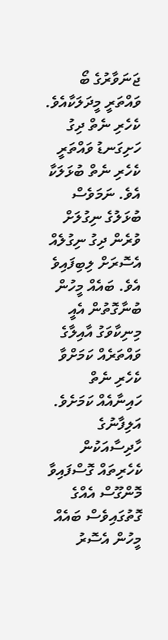ޖަނަވާރުގެ ބޯ ވައްތަރީ މީދަލަކާއެވެ. ކެހެރި ނެތް ދިގު ހަށިގަނޑު ވައްތަރީ ކެހެރި ނެތް ބުޅަލަކާ އެވެ. ނަމަވެސް ބުޅަލުގެ ނިގުލަށް ވުރެން ދިގު ނިގުލެއް އެސޮރަށް ލިބިފައިވެ އެވެ. ބައެއް މީހުން ބުނާގޮތުން އެއީ މިނިކާވަގު އާއިލާގެ ވައްތަރެއް ކަމަށްވާ ކެހެރި ނެތް ހައިނާއެއް ކަމަށެވެ. އަލިފާނުގެ ހާދިސާއަކުން ކެހެރިތައް ގޮސްފައިވާ މޮންގޫސް އެއްގެ ގޮތުގައިވެސް ބައެއް މީހުން އެސޮރު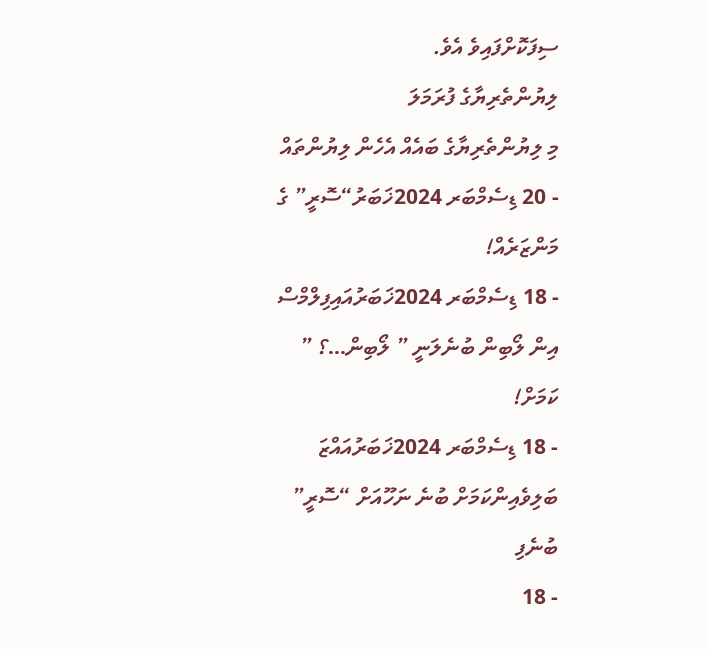ސިފަކޮށްފައިވެ އެވެ.
ލިޔުންތެރިޔާގެ ފުރަމަލަ
މި ލިޔުންތެރިޔާގެ ބައެއް އެހެން ލިޔުންތައް
- 20 ޑިސެމްބަރ 2024ޚަބަރު“ސޮރީ” ގެ މަންޒަރެއް!
- 18 ޑިސެމްބަރ 2024ޚަބަރުއައިފިލްމްސް އިން ލޯބިން ބުނެލަނީ ” ލޯބިން…؟ ” ކަމަށް!
- 18 ޑިސެމްބަރ 2024ޚަބަރުއައްޒަ ބަލިވެއިންކަމަށް ބުނެ ނަހޫއަށް “ސޮރީ” ބުނެފި
- 18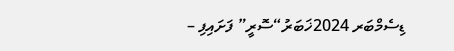ޑިސެމްބަރ 2024ޚަބަރު“ސޮރީ” ފަށައިފި –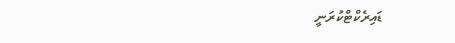ޑައިރެކްޓްކުރަނީ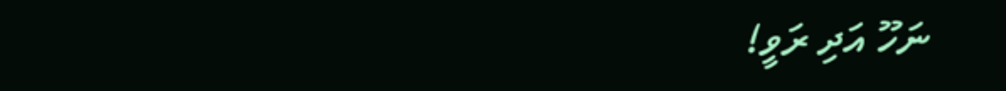ނަހޫ އަދި ރަވީ!